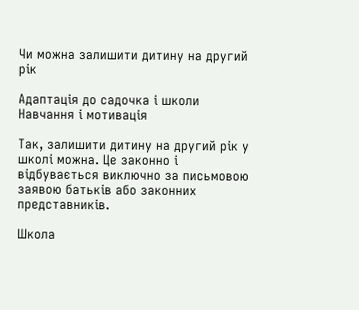Чи можна залишити дитину на другий рік

Адаптація до садочка і школи Навчання і мотивація

Так, залишити дитину на другий рік у школі можна. Це законно і відбувається виключно за письмовою заявою батьків або законних представників.

Школа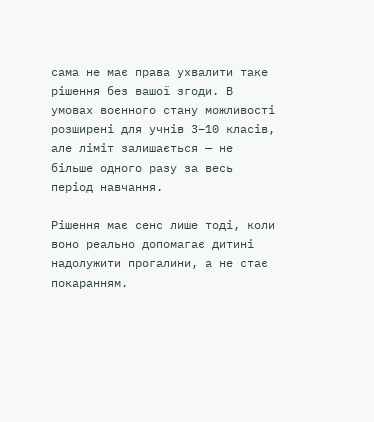сама не має права ухвалити таке рішення без вашої згоди. В умовах воєнного стану можливості розширені для учнів 3–10 класів, але ліміт залишається — не більше одного разу за весь період навчання.

Рішення має сенс лише тоді, коли воно реально допомагає дитині надолужити прогалини, а не стає покаранням.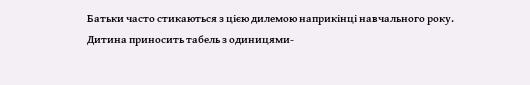Батьки часто стикаються з цією дилемою наприкінці навчального року. Дитина приносить табель з одиницями-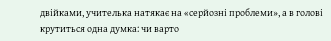двійками, учителька натякає на «серйозні проблеми», а в голові крутиться одна думка: чи варто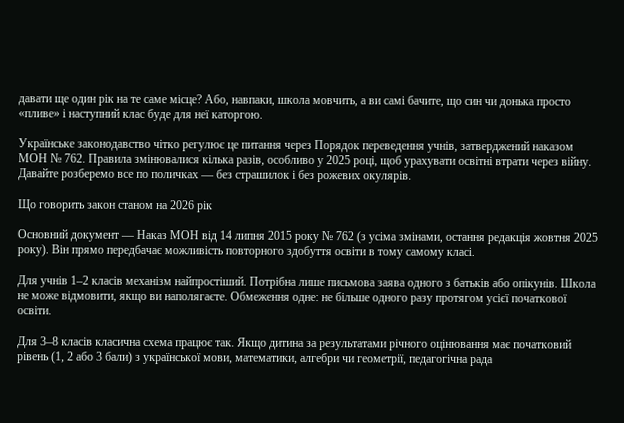давати ще один рік на те саме місце? Або, навпаки, школа мовчить, а ви самі бачите, що син чи донька просто «пливе» і наступний клас буде для неї каторгою.

Українське законодавство чітко регулює це питання через Порядок переведення учнів, затверджений наказом МОН № 762. Правила змінювалися кілька разів, особливо у 2025 році, щоб урахувати освітні втрати через війну. Давайте розберемо все по поличках — без страшилок і без рожевих окулярів.

Що говорить закон станом на 2026 рік

Основний документ — Наказ МОН від 14 липня 2015 року № 762 (з усіма змінами, остання редакція жовтня 2025 року). Він прямо передбачає можливість повторного здобуття освіти в тому самому класі.

Для учнів 1–2 класів механізм найпростіший. Потрібна лише письмова заява одного з батьків або опікунів. Школа не може відмовити, якщо ви наполягаєте. Обмеження одне: не більше одного разу протягом усієї початкової освіти.

Для 3–8 класів класична схема працює так. Якщо дитина за результатами річного оцінювання має початковий рівень (1, 2 або 3 бали) з української мови, математики, алгебри чи геометрії, педагогічна рада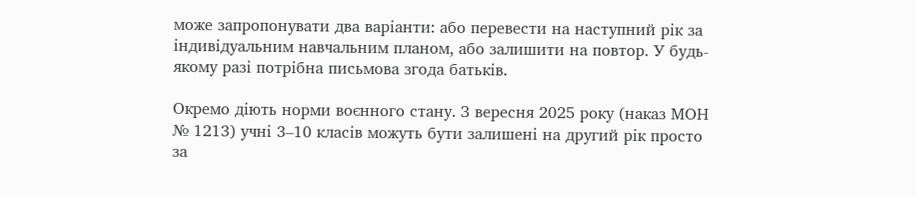може запропонувати два варіанти: або перевести на наступний рік за індивідуальним навчальним планом, або залишити на повтор. У будь-якому разі потрібна письмова згода батьків.

Окремо діють норми воєнного стану. З вересня 2025 року (наказ МОН № 1213) учні 3–10 класів можуть бути залишені на другий рік просто за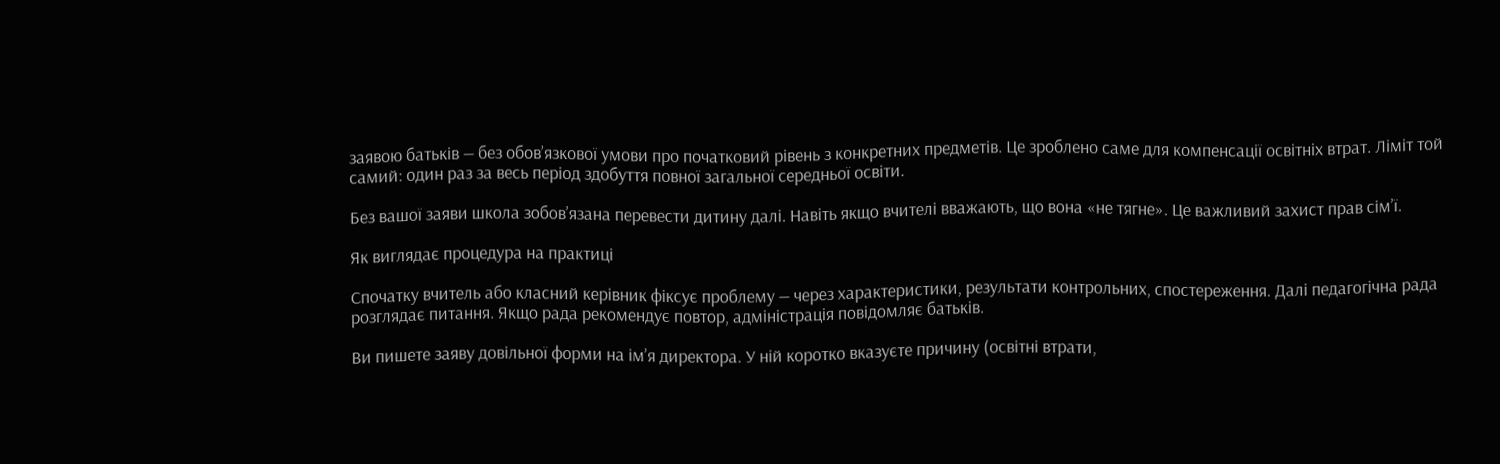заявою батьків — без обов’язкової умови про початковий рівень з конкретних предметів. Це зроблено саме для компенсації освітніх втрат. Ліміт той самий: один раз за весь період здобуття повної загальної середньої освіти.

Без вашої заяви школа зобов’язана перевести дитину далі. Навіть якщо вчителі вважають, що вона «не тягне». Це важливий захист прав сім’ї.

Як виглядає процедура на практиці

Спочатку вчитель або класний керівник фіксує проблему — через характеристики, результати контрольних, спостереження. Далі педагогічна рада розглядає питання. Якщо рада рекомендує повтор, адміністрація повідомляє батьків.

Ви пишете заяву довільної форми на ім’я директора. У ній коротко вказуєте причину (освітні втрати,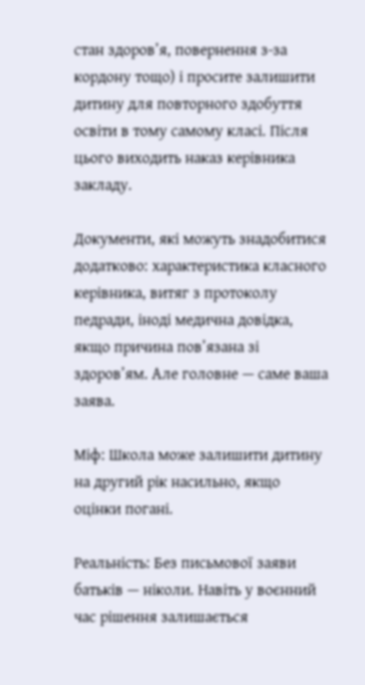стан здоров’я, повернення з-за кордону тощо) і просите залишити дитину для повторного здобуття освіти в тому самому класі. Після цього виходить наказ керівника закладу.

Документи, які можуть знадобитися додатково: характеристика класного керівника, витяг з протоколу педради, іноді медична довідка, якщо причина пов’язана зі здоров’ям. Але головне — саме ваша заява.

Міф: Школа може залишити дитину на другий рік насильно, якщо оцінки погані.

Реальність: Без письмової заяви батьків — ніколи. Навіть у воєнний час рішення залишається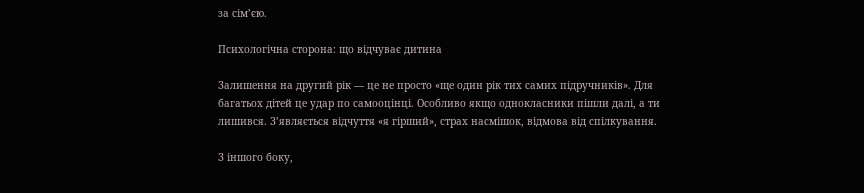за сім’єю.

Психологічна сторона: що відчуває дитина

Залишення на другий рік — це не просто «ще один рік тих самих підручників». Для багатьох дітей це удар по самооцінці. Особливо якщо однокласники пішли далі, а ти лишився. З’являється відчуття «я гірший», страх насмішок, відмова від спілкування.

З іншого боку,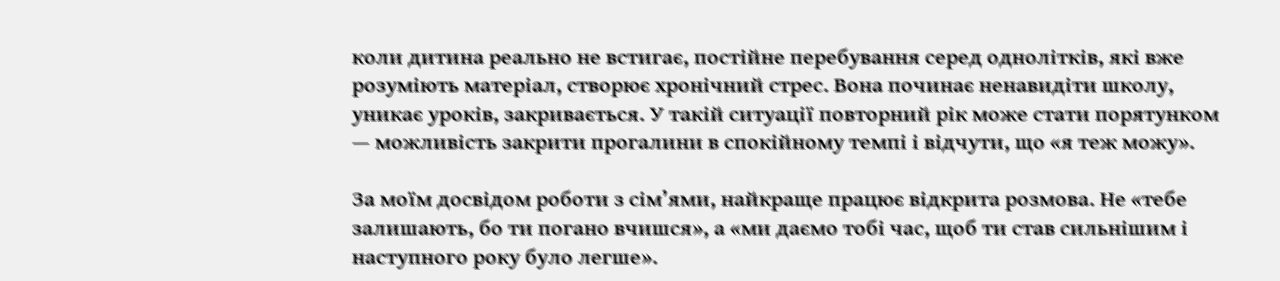коли дитина реально не встигає, постійне перебування серед однолітків, які вже розуміють матеріал, створює хронічний стрес. Вона починає ненавидіти школу, уникає уроків, закривається. У такій ситуації повторний рік може стати порятунком — можливість закрити прогалини в спокійному темпі і відчути, що «я теж можу».

За моїм досвідом роботи з сім’ями, найкраще працює відкрита розмова. Не «тебе залишають, бо ти погано вчишся», а «ми даємо тобі час, щоб ти став сильнішим і наступного року було легше».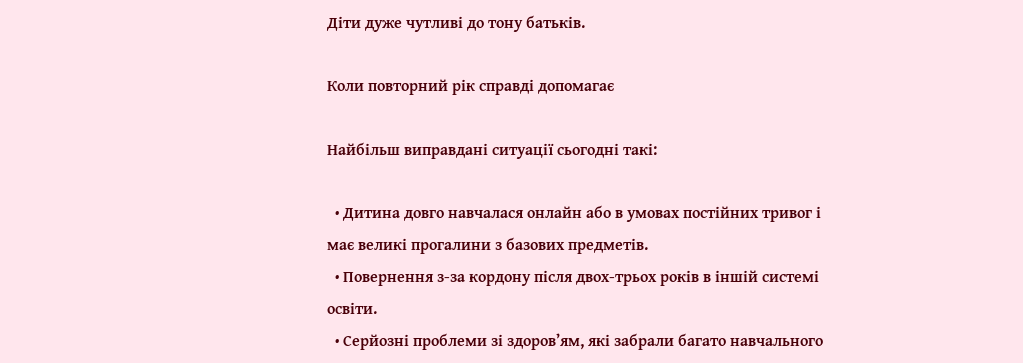Діти дуже чутливі до тону батьків.

Коли повторний рік справді допомагає

Найбільш виправдані ситуації сьогодні такі:

  • Дитина довго навчалася онлайн або в умовах постійних тривог і має великі прогалини з базових предметів.
  • Повернення з-за кордону після двох-трьох років в іншій системі освіти.
  • Серйозні проблеми зі здоров’ям, які забрали багато навчального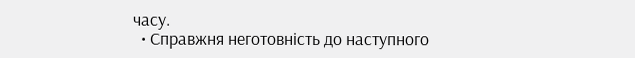часу.
  • Справжня неготовність до наступного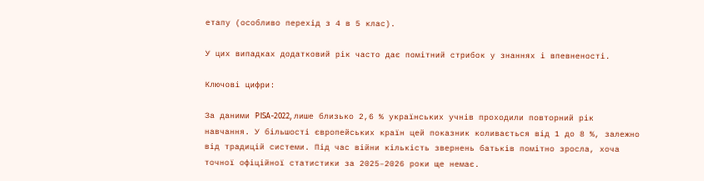етапу (особливо перехід з 4 в 5 клас).

У цих випадках додатковий рік часто дає помітний стрибок у знаннях і впевненості.

Ключові цифри:

За даними PISA-2022, лише близько 2,6 % українських учнів проходили повторний рік навчання. У більшості європейських країн цей показник коливається від 1 до 8 %, залежно від традицій системи. Під час війни кількість звернень батьків помітно зросла, хоча точної офіційної статистики за 2025–2026 роки ще немає.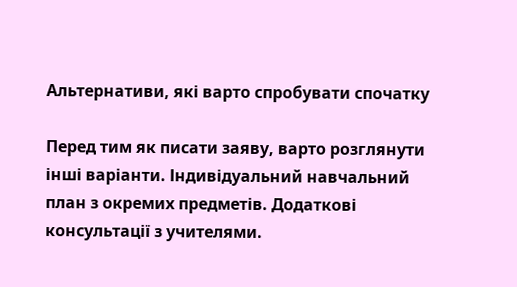Альтернативи, які варто спробувати спочатку

Перед тим як писати заяву, варто розглянути інші варіанти. Індивідуальний навчальний план з окремих предметів. Додаткові консультації з учителями.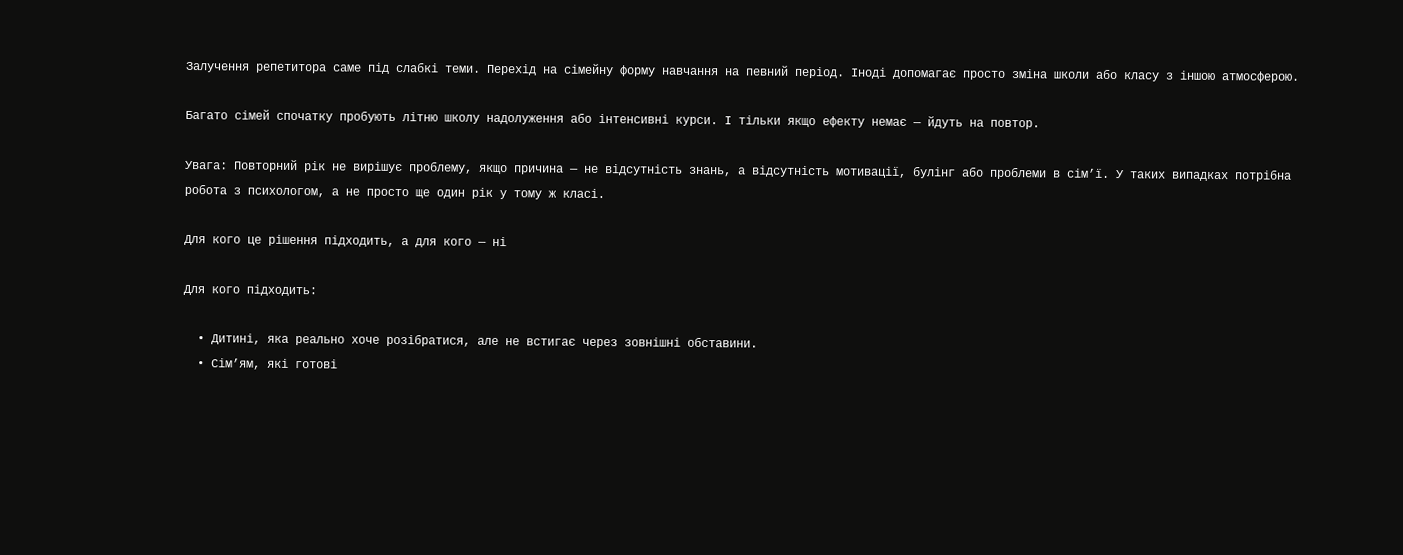Залучення репетитора саме під слабкі теми. Перехід на сімейну форму навчання на певний період. Іноді допомагає просто зміна школи або класу з іншою атмосферою.

Багато сімей спочатку пробують літню школу надолуження або інтенсивні курси. І тільки якщо ефекту немає — йдуть на повтор.

Увага: Повторний рік не вирішує проблему, якщо причина — не відсутність знань, а відсутність мотивації, булінг або проблеми в сім’ї. У таких випадках потрібна робота з психологом, а не просто ще один рік у тому ж класі.

Для кого це рішення підходить, а для кого — ні

Для кого підходить:

  • Дитині, яка реально хоче розібратися, але не встигає через зовнішні обставини.
  • Сім’ям, які готові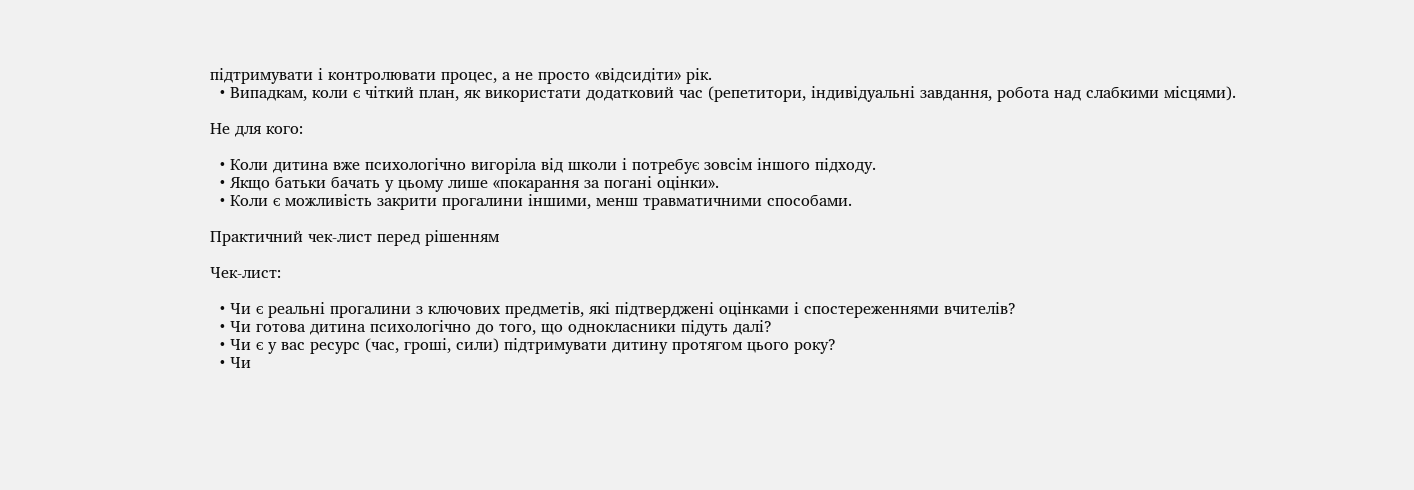підтримувати і контролювати процес, а не просто «відсидіти» рік.
  • Випадкам, коли є чіткий план, як використати додатковий час (репетитори, індивідуальні завдання, робота над слабкими місцями).

Не для кого:

  • Коли дитина вже психологічно вигоріла від школи і потребує зовсім іншого підходу.
  • Якщо батьки бачать у цьому лише «покарання за погані оцінки».
  • Коли є можливість закрити прогалини іншими, менш травматичними способами.

Практичний чек-лист перед рішенням

Чек-лист:

  • Чи є реальні прогалини з ключових предметів, які підтверджені оцінками і спостереженнями вчителів?
  • Чи готова дитина психологічно до того, що однокласники підуть далі?
  • Чи є у вас ресурс (час, гроші, сили) підтримувати дитину протягом цього року?
  • Чи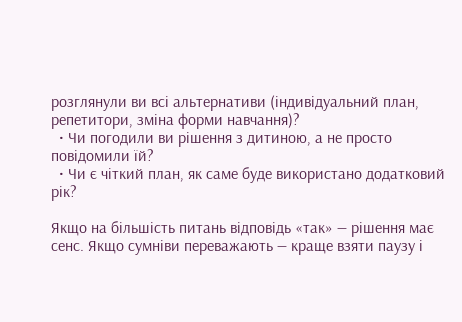розглянули ви всі альтернативи (індивідуальний план, репетитори, зміна форми навчання)?
  • Чи погодили ви рішення з дитиною, а не просто повідомили їй?
  • Чи є чіткий план, як саме буде використано додатковий рік?

Якщо на більшість питань відповідь «так» — рішення має сенс. Якщо сумніви переважають — краще взяти паузу і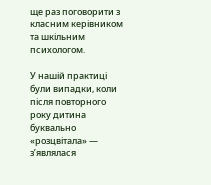ще раз поговорити з класним керівником та шкільним психологом.

У нашій практиці були випадки, коли після повторного року дитина буквально «розцвітала» — з’являлася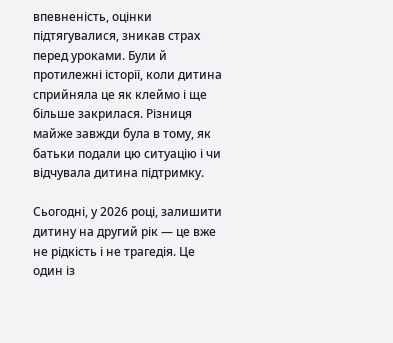впевненість, оцінки підтягувалися, зникав страх перед уроками. Були й протилежні історії, коли дитина сприйняла це як клеймо і ще більше закрилася. Різниця майже завжди була в тому, як батьки подали цю ситуацію і чи відчувала дитина підтримку.

Сьогодні, у 2026 році, залишити дитину на другий рік — це вже не рідкість і не трагедія. Це один із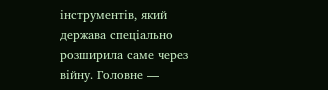інструментів, який держава спеціально розширила саме через війну. Головне —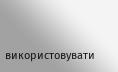використовувати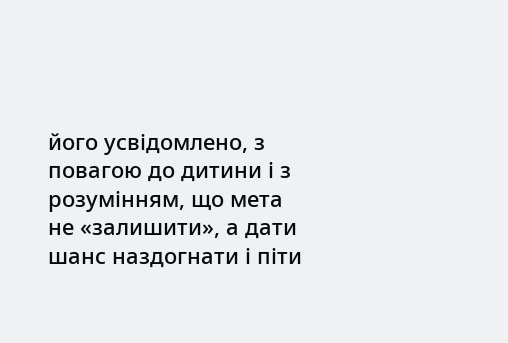його усвідомлено, з повагою до дитини і з розумінням, що мета не «залишити», а дати шанс наздогнати і піти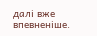далі вже впевненіше.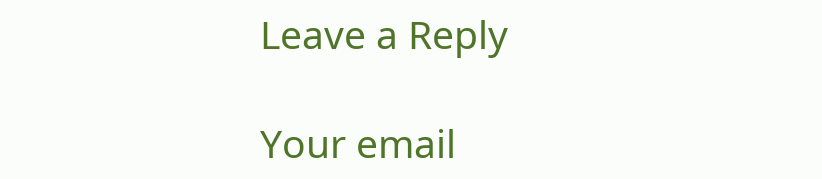Leave a Reply

Your email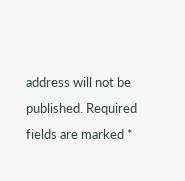address will not be published. Required fields are marked *